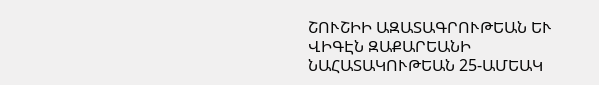ՇՈՒՇԻԻ ԱԶԱՏԱԳՐՈՒԹԵԱՆ ԵՒ ՎԻԳԷՆ ԶԱՔԱՐԵԱՆԻ ՆԱՀԱՏԱԿՈՒԹԵԱՆ 25-ԱՄԵԱԿ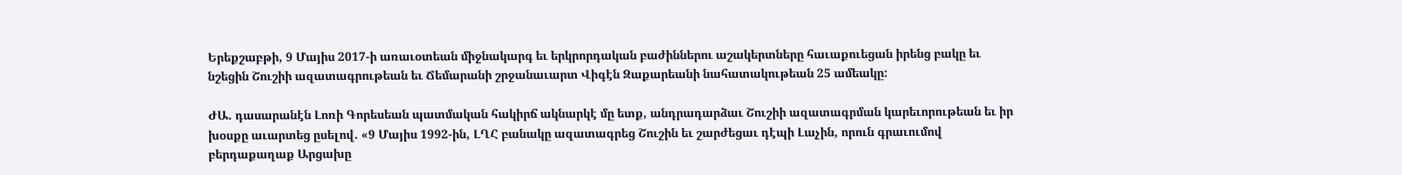Երեքշաբթի, 9 Մայիս 2017-ի առաւօտեան միջնակարգ եւ երկրորդական բաժիններու աշակերտները հաւաքուեցան իրենց բակը եւ նշեցին Շուշիի ազատագրութեան եւ Ճեմարանի շրջանաւարտ Վիգէն Զաքարեանի նահատակութեան 25 ամեակը:

ԺԱ. դասարանէն Լոռի Գորեսեան պատմական հակիրճ ակնարկէ մը ետք, անդրադարձաւ Շուշիի ազատագրման կարեւորութեան եւ իր խօսքը աւարտեց ըսելով. «9 Մայիս 1992-ին, ԼՂՀ բանակը ազատագրեց Շուշին եւ շարժեցաւ դէպի Լաչին, որուն գրաւումով բերդաքաղաք Արցախը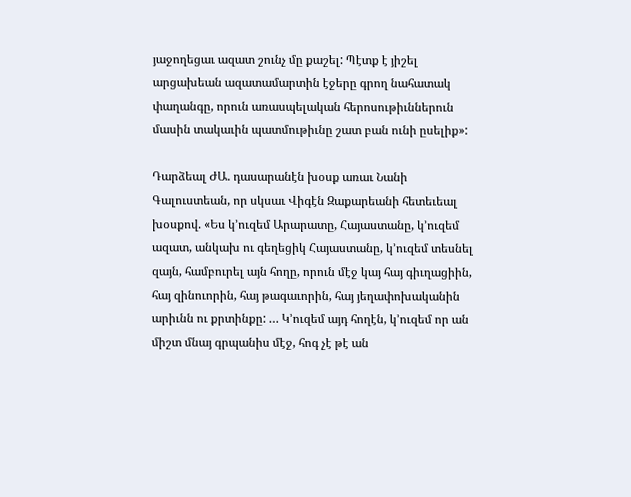յաջողեցաւ ազատ շունչ մը քաշել: Պէտք է յիշել արցախեան ազատամարտին էջերը գրող նահատակ փաղանգը, որուն առասպելական հերոսութիւններուն մասին տակաւին պատմութիւնը շատ բան ունի ըսելիք»:

Դարձեալ ԺԱ. դասարանէն խօսք առաւ Նանի Գալուստեան, որ սկսաւ Վիգէն Զաքարեանի հետեւեալ խօսքով. «Ես կ’ուզեմ Արարատը, Հայաստանը, կ’ուզեմ ազատ, անկախ ու գեղեցիկ Հայաստանը, կ’ուզեմ տեսնել զայն, համբուրել այն հողը, որուն մէջ կայ հայ գիւղացիին, հայ զինուորին, հայ թագաւորին, հայ յեղափոխականին արիւնն ու քրտինքը: … Կ’ուզեմ այդ հողէն, կ’ուզեմ որ ան միշտ մնայ գրպանիս մէջ, հոգ չէ թէ ան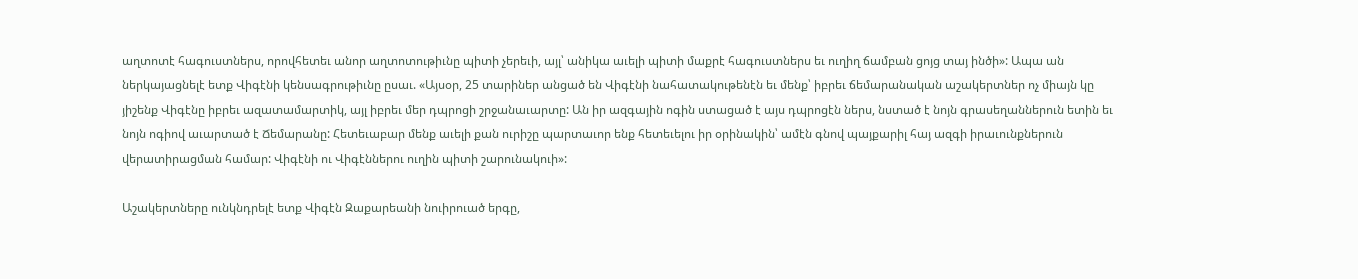աղտոտէ հագուստներս, որովհետեւ անոր աղտոտութիւնը պիտի չերեւի, այլ՝ անիկա աւելի պիտի մաքրէ հագուստներս եւ ուղիղ ճամբան ցոյց տայ ինծի»: Ապա ան ներկայացնելէ ետք Վիգէնի կենսագրութիւնը ըսաւ. «Այսօր, 25 տարիներ անցած են Վիգէնի նահատակութենէն եւ մենք՝ իբրեւ ճեմարանական աշակերտներ ոչ միայն կը յիշենք Վիգէնը իբրեւ ազատամարտիկ, այլ իբրեւ մեր դպրոցի շրջանաւարտը: Ան իր ազգային ոգին ստացած է այս դպրոցէն ներս, նստած է նոյն գրասեղաններուն ետին եւ նոյն ոգիով աւարտած է Ճեմարանը: Հետեւաբար մենք աւելի քան ուրիշը պարտաւոր ենք հետեւելու իր օրինակին՝ ամէն գնով պայքարիլ հայ ազգի իրաւունքներուն վերատիրացման համար: Վիգէնի ու Վիգէններու ուղին պիտի շարունակուի»:

Աշակերտները ունկնդրելէ ետք Վիգէն Զաքարեանի նուիրուած երգը,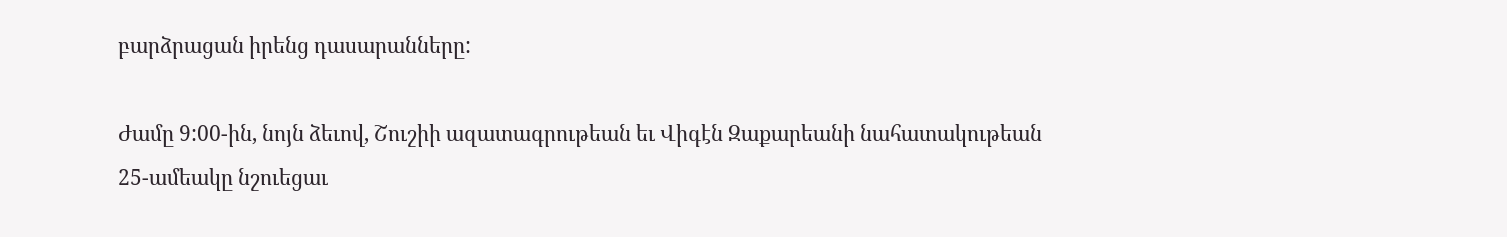բարձրացան իրենց դասարանները:

Ժամը 9:00-ին, նոյն ձեւով, Շուշիի ազատագրութեան եւ Վիգէն Զաքարեանի նահատակութեան 25-ամեակը նշուեցաւ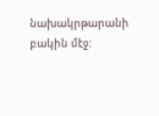նախակրթարանի բակին մէջ: